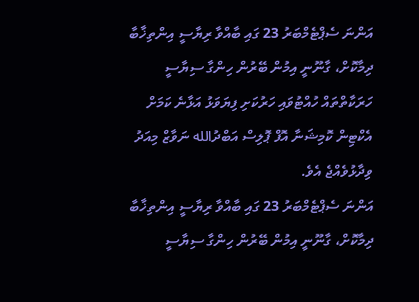އަންނަ ސެޕްޓެމްބަރު 23 ގައި ބާއްވާ ރިޔާސީ އިންތިޚާބާ ދިމާކޮށް، ގާނޫނީ އިމުން ބޭރުން ހިންގާ ސިޔާސީ ހަރަކާތްތައް ހުއްޓުވައި ހަރުކަށި ފިޔަވަޅު އަޅާނެ ކަމަށް އެކްޓިން ކޮމިޝަނާ އޮފް ޕޮލިސް އަބްދުالله ނަވާޒް މިއަދު ވިދާޅުވެއްޖެ އެވެ.
އަންނަ ސެޕްޓެމްބަރު 23 ގައި ބާއްވާ ރިޔާސީ އިންތިޚާބާ ދިމާކޮށް، ގާނޫނީ އިމުން ބޭރުން ހިންގާ ސިޔާސީ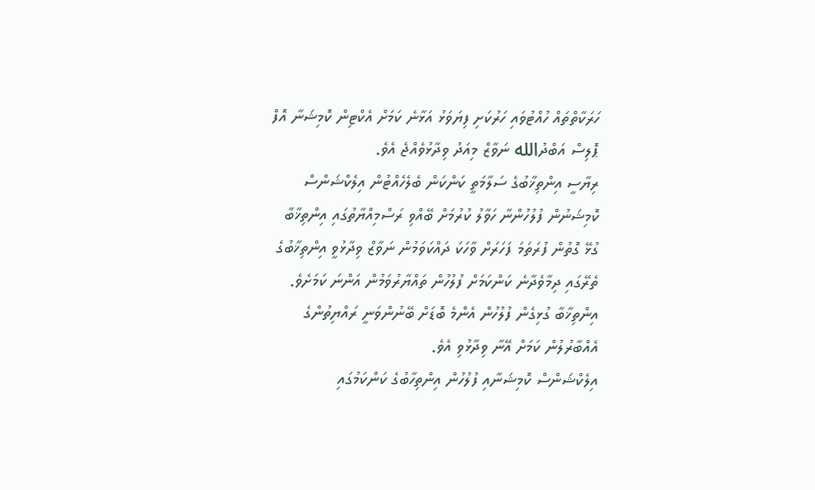ހަރަކާތްތައް ހުއްޓުވައި ހަރުކަށި ފިޔަވަޅު އަޅާނެ ކަމަށް އެކްޓިން ކޮމިޝަނާ އޮފް ޕޮލިސް އަބްދުالله ނަވާޒް މިއަދު ވިދާޅުވެއްޖެ އެވެ.
ރިޔާސީ އިންތިޚާބުގެ ސަލާމަތީ ކަންކަން ބެލެހެއްޓުން އިލެކްޝަންސް ކޮމިޝަނުން ފުލުހުންނާ ހަވާލު ކުރުމަށް ބޭއްވި ރަސްމިއްޔާތުގައި އިންތިޚާބާ ގުޅޭ ގޮތުން ފުރަތަމަ ފަހަރަށް ވާހަކަ ދައްކަވަމުން ނަވާޒް ވިދާޅުވީ އިންތިޚާބުގެ ތެރޭގައި ދިމާވެދާނެ ކަންކަމަށް ފުލުހުން ތައްޔާރުވަމުން އަންނަ ކަމަށެވެ. އިންތިޚާބާ ގުޅިގެން ފުލުހުން އެންމެ ބޮޑަށް ބޭނުންވަނީ ރައްޔިތުންގެ އެއްބާރުލުން ކަމަށް އޭނާ ވިދާޅުވި އެވެ.
އިލެކްޝަންސް ކޮމިޝަނާއި ފުލުހުން އިންތިހާބުގެ ކަންކަމުގައި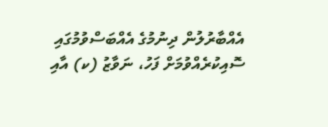އެއްބާރުލުން ދިނުމުގެ އެއްބަސްވުމުގައި ސޮއިކުރެއްވުމަށް ފަހު، ނަވާޒު (ކ) އާއި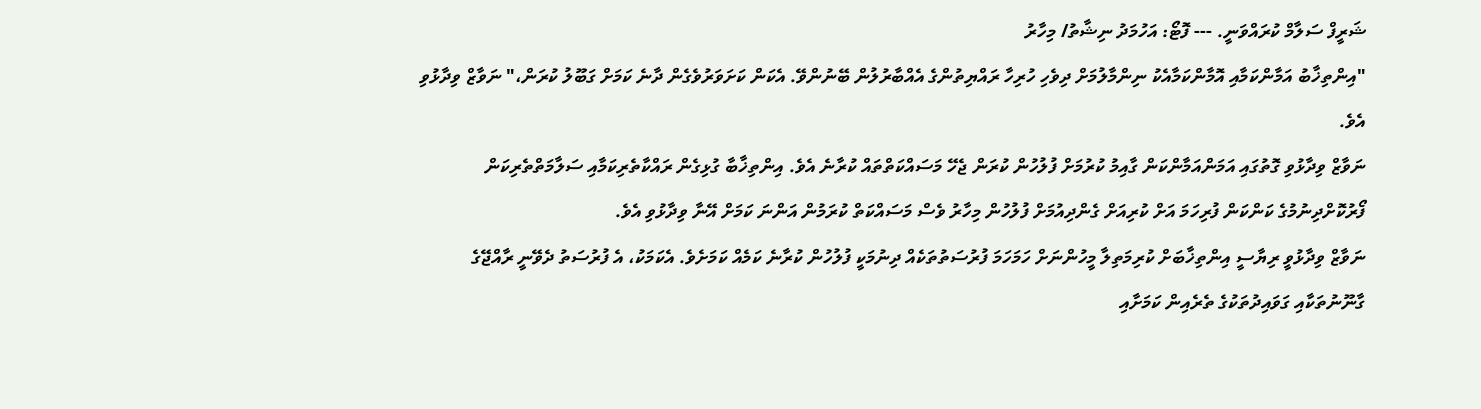ޝަރީފް ސަލާމް ކުރައްވަނީ. --- ފޮޓޯ: އަހުމަދު ނިޝާތު/ މިހާރު
"އިންތިޚާބު އަމާންކަމާއި އޮމާންކަމާއެކު ނިންމާލުމަށް ދިވެހި ހުރިހާ ރައްޔިތުންގެ އެއްބާރުލުން ބޭނުންވޭ. އެކަން ކަށަވަރުވެގެން ދާނެ ކަމަށް ގަބޫލު ކުރަން،" ނަވާޒް ވިދާޅުވި އެވެ.
ނަވާޒް ވިދާޅުވި ގޮތުގައި އަމަންއަމާންކަން ގާއިމު ކުރުމަށް ފުލުހުން ކުރަން ޖެހޭ މަސައްކަތްތައް ކުރާނެ އެވެ. އިންތިޚާބާ ގުޅިގެން ރައްކާތެރިކަމާއި ސަލާމަތްތެރިކަން ފޯރުކޮށްދިނުމުގެ ކަންކަން ފުރިހަމަ އަށް ކުރިއަށް ގެންދިއުމަށް ފުލުހުން މިހާރު ވެސް މަސައްކަތް ކުރަމުން އަންނަ ކަމަށް އޭނާ ވިދާޅުވި އެވެ.
ނަވާޒް ވިދާޅުވީ ރިޔާސީ އިންތިޚާބަށް ކުރިމަތިލާ މީހުންނަށް ހަމަހަމަ ފުރުސަތުތަކެއް ދިނުމަކީ ފުލުހުން ކުރާނެ ކަމެއް ކަމަށެވެ. އެކަމަކު، އެ ފުރުސަތު ދެވޭނީ ރާއްޖޭގެ ގާނޫނުތަކާއި ގަވައިދުތަކުގެ ތެރެއިން ކަމަށާއި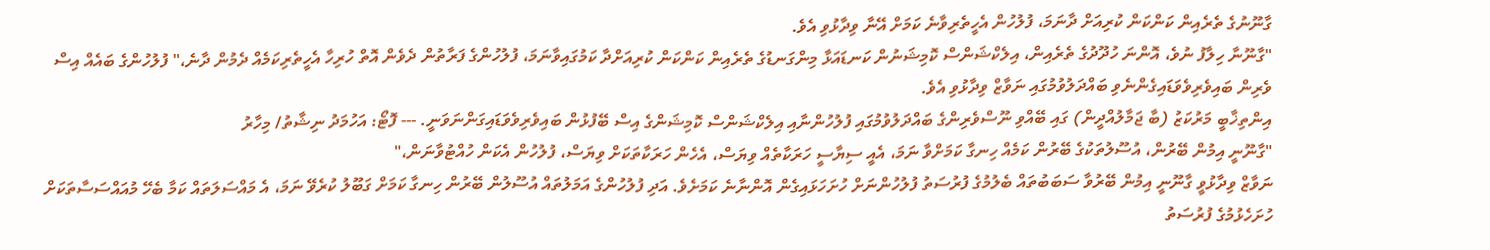ގާނޫނުގެ ތެރެއިން ކަންކަން ކުރިއަށް ދާނަމަ، ފުލުހުން އެހީތެރިވާނެ ކަމަށް އޭނާ ވިދާޅުވި އެވެ.
"ގާނޫނާ ހިލާފު ނުވެ، އޮންނަ ހުދޫދުގެ ތެރެއިން، އިލެކްޝަންސް ކޮމިޝަނުން ކަނޑައަޅާ މިންގަނޑުގެ ތެރެއިން ކަންކަން ކުރިއަށްދާ ކަމުގައިވާނަމަ، ފުލުހުންގެ ފަރާތުން ދެވެން އޮތް ހުރިހާ އެހީތެރިކަމެއް ދެމުން ދާނެ،" ފުލުހުންގެ ބައެއް އިސް ވެރިން ބައިވެރިވެވަޑައިގެންނެވި ބައްދަލުވުމުގައި ނަވާޒް ވިދާޅުވި އެވެ.
އިންތިޚާބީ މަރުކަޒު (ބާ ޖަމާލުއްދީން) ގައި ބޭއްވި ނޫސްވެރިންގެ ބައްދަލުވުމުގައި ފުލުހުންނާއި އިލެކްޝަންސް ކޮމިޝަންގެ އިސް ބޭފުޅުން ބައިވެރިވެވަޑައިގަންނަވަނީ. --- ފޮޓޯ: އަހުމަދު ނިޝާތު/ މިހާރު
"ގާނޫނީ އިމުން ބޭރުން، އުސޫލުތަކުގެ ބޭރުން ކަމެއް ހިނގާ ކަމަށްވާ ނަމަ، އެއީ ސިޔާސީ ހަރަކާތެއް ވިޔަސް، އެހެން ހަރަކާތަކަށް ވިޔަސް، ފުލުހުން އެކަން ހުއްޓުވާނަން،"
ނަވާޒް ވިދާޅުވީ ގާނޫނީ އިމުން ބޭރުވާ ސަބަބުތައް ބެލުމުގެ ފުރުސަތު ފުލުހުންނަށް ހުށަހަޅައިގެން އޮންނާނެ ކަމަށެވެ. އަދި ފުލުހުންގެ އަމަލުތައް އުސޫލުން ބޭރުން ހިނގާ ކަމަށް ގަބޫލު ކުރެވޭ ނަމަ، އެ މައްސަލަތައް ކަމާ ބެހޭ މުއައްސަސާތަކަށް ހުށަހެޅުމުގެ ފުރުސަތު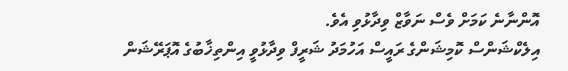އޮންނާނެ ކަމަށް ވެސް ނަވާޒް ވިދާޅުވި އެވެ.
އިލެކްޝަންސް ކޮމިޝަންގެ ރައީސް އަހުމަދު ޝަރީފް ވިދާޅުވީ އިންތިޚާބުގެ އޮޕަރޭޝަން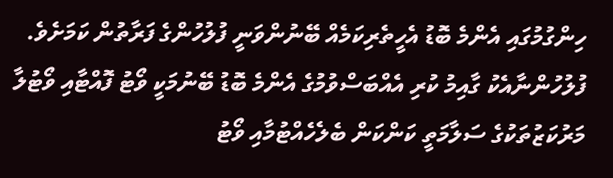ހިންގުމުގައި އެންމެ ބޮޑު އެހީތެރިކަމެއް ބޭނުންވަނީ ފުލުހުންގެ ފަރާތުން ކަމަށެވެ. ފުލުހުންނާއެކު ގާއިމު ކުރި އެއްބަސްވުމުގެ އެންމެ ބޮޑު ބޭނުމަކީ ވޯޓު ފޮއްޓާއި ވޯޓުލާ މަރުކަޒުތަކުގެ ސަލާމަތީ ކަންކަން ބެލެހެއްޓުމާއި ވޯޓު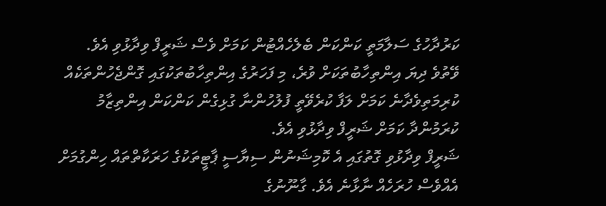ކަރުދާހުގެ ސަލާމަތީ ކަންކަން ބެލެހެއްޓުން ކަމަށް ވެސް ޝަރީފް ވިދާޅުވި އެވެ.
ވޭތުވެ ދިޔަ އިންތިހާބުތަކަށް ވުރެ، މި ފަހަރުގެ އިންތިހާބުތަކުގައި ގޮންޖެހުންތަކެއް ކުރިމަތިވެދާނެ ކަމަށް ލަފާ ކުރެވޭތީ ފުލުހުންނާ ގުޅިގެން ކަންކަން އިންތިޒާމު ކުރަމުންދާ ކަމަށް ޝަރީފް ވިދާޅުވި އެވެ.
ޝަރީފް ވިދާޅުވި ގޮތުގައި އެ ކޮމިޝަނުން ސިޔާސީ ޕާޓީތަކުގެ ހަރަކާތްތައް ހިންގުމަށް އެއްވެސް ހުރަހެއް ނާޅާނެ އެވެ. ގާނޫނުގެ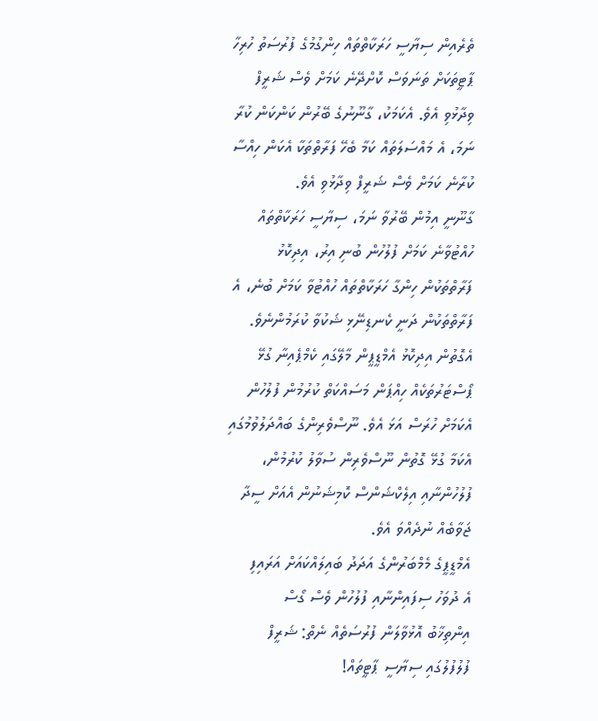ތެރެއިން ސިޔާސީ ހަރަކާތްތައް ހިންގުމުގެ ފުރުސަތު ހުރިހާ ޕާޓީތަކަށް ތަނަވަސް ކޮށްދޭނެ ކަމަށް ވެސް ޝަރީފް ވިދާޅުވި އެވެ. އެކަމަކު، ގާނޫނުގެ ބޭރުން ކަންކަން ކުރާ ނަމަ، އެ މައްސަލަތައް ކަމާ ބެހޭ ފަރާތްތަކާ އެކަން ހިއްސާ ކުރާނެ ކަމަށް ވެސް ޝަރީފް ވިދާޅުވި އެވެ.
ގާނޫނީ އިމުން ބޭރުވާ ނަމަ، ސިޔާސީ ހަރަކާތްތައް ހުއްޓުވާނެ ކަމަށް ފުލުހުން ބުނި އިރު، އިދިކޮޅު ފަރާތްތަކުން ހިންގާ ހަރަކާތްތައް ހުއްޓުވާ ކަމަށް ބުނެ، އެ ފަރާތްތަކުން ދަނީ ކެނޑިނޭޅި ޝަކުވާ ކުރަމުންނެވެ. އެގޮތުން އިދިކޮޅު އެމްޑީޕީން މާލޭގައި ކެމްޕެއިނާ ގުޅޭ ޕޯސްޓަރުތަކެއް ހިއްޕަން މަސައްކަތް ކުރުމުން ފުލުހުން އެކަމަށް ހުރަސް އަޅަ އެވެ. ނޫސްވެރިންގެ ބައްދަލުވުމުގައި އެކަމާ ގުޅޭ ގޮތުން ނޫސްވެރިން ސުވާލު ކުރުމުން، ފުލުހުންނާއި އިލެކްޝަންސް ކޮމިޝަނުން އެއަށް ސީދާ ޖަވާބެއް ނުދެއްވަ އެވެ.
އެމްޑީޕީގެ މެމްބަރުންގެ އަދަދު ބައިލައްކައަށް އަރައިފި
އެ ދުވަހު ސިފައިންނާއި ފުލުހުން ވެސް ގޯސް
އިންތިޚާބު އޮޅުވާލަން ފުރުސަތެއް ނެތް: ޝަރީފް
ފުލުފުލުގައި ސިޔާސީ ޕާޓީތައް!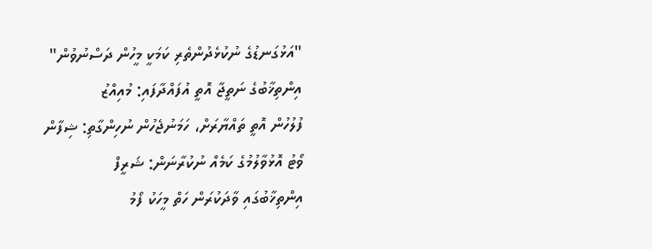"އަޅުގަނޑުގެ ނުކުޅެދުންތެރި ކަމަކީ މީހުން ދަސްނުވުން"
އިންތިޚާބުގެ ނަތީޖާ އޮތީ އުފައްދާފައި: މުއިއްޒު
ފުލުހުން އޮތީ ތައްޔާރަށް، ހަމަނުޖެހުން ނުހިންގާތި: ޝިފާން
ވޯޓު އޮޅުވާލުމުގެ ކަމެއް ނުކުރާނަން: ޝަރީފް
އިންތިޚާބުގައި ވާދަކުރަން ހަތް މީހަކު ފޯމު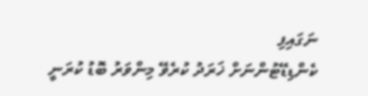ނަގައިފި
ކެންޑިޑޭޓުންނަށް ޚަރަދު ކުރެވޭ މިންވަރު ބޮޑު ކުރަނީ